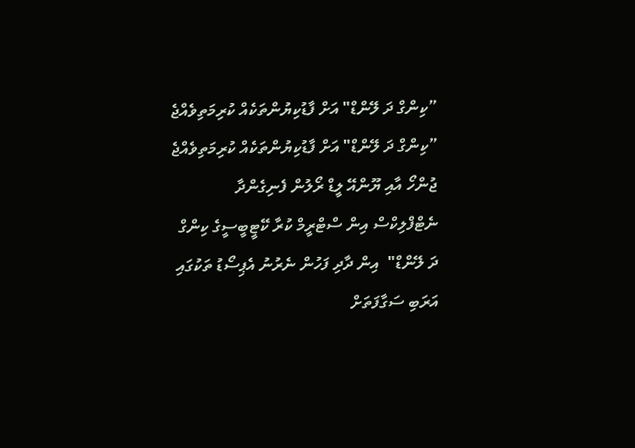”ކިންގް ދަ ލޭންޑް" އަށް ފާޑުކިޔުންތަކެއް ކުރިމަތިވެއްޖެ
”ކިންގް ދަ ލޭންޑް" އަށް ފާޑުކިޔުންތަކެއް ކުރިމަތިވެއްޖެ
ޖުންހޯ އާއި ޔޫންއޭ ލީޑް ރޯލުން ފެނިގެންދާ ނެޓްފްލިކްސް އިން ސްޓްރީމް ކުރާ ކޭޓީބީސީގެ ކިންގް ދަ ލޭންޑް"  އިން ދާދި ފަހުން ނެރުނު އެޕިސޯޑު ތަކުގައި އަރަބި ސަގާފަތަށް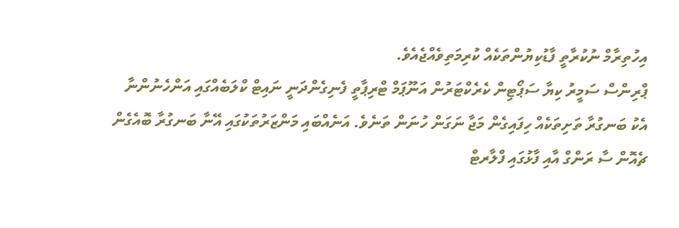އިހުތިރާމް ނުކުރާތީ ފާޑުކިޔުންތަކެއް ކުރިމަތިވެއްޖެއެވެ.
ޕްރިންސް ސަމީރު ކިޔާ ސަޕޯޓިން ކެރެކްޓަރުން އަނޫޕަމް ޓްރިޕާތީ ފެނިގެންދަނީ ނައިޓް ކްލަބެއްގައި އަންހެނުންނާ އެކު ބަނގުރާ ތަށިތަކެއް ހިފައިގެން މަޖާ ނަގަން ހުނަން ތަނެވެ. އަނެއްބައި މަންޒަރުތަކުގައި އޭނާ ބަނގުރާ ބޮއެގެން ޗެއޮން ސާ ރަންގް އާއި ފާޅުގައި ފްލާރޓް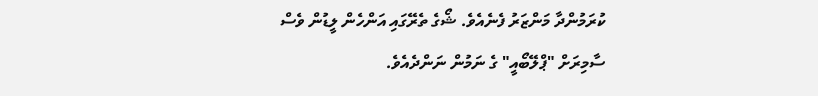ކުރަމުންދާ މަންޒަރު ފެނެއެވެ. ޝޯގެ ތެރޭގައި އަންހެން ލީޑުން ވެސް ސާމިރަށް "ޕްލޭބޯއީ" ގެ ނަމުން ނަންދެއެވެ.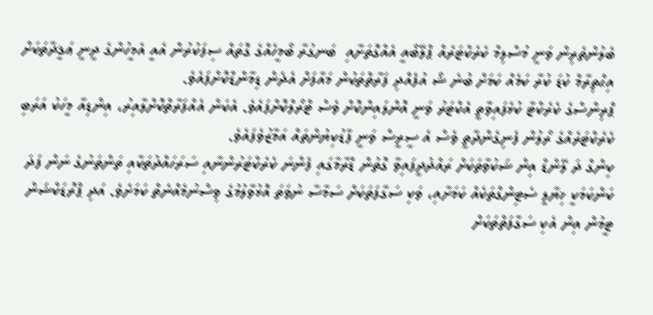ބެލުންތެރިން ވަނީ މުސްލިމް ކެރެކްޓަރެއް ޕްލޭބޯއީ އެއްގޮތަށާއި  ބަނގުރާ ބޯމީހެއްގެ ގޮތައް ސިފަކުރުން އެއީ އެމީހުންގެ ދީނީ ޢަޤީދާތަކަށް އިޙްތިރާމް ކުޑަ ކުރާ ކަމެއް ކަމަށް ބުނެ ޝޯ އުފެއްދި ފަރާތްތަކުން މައާފަށް އެދެން ޑިމާންޑްކޮށްފައެވެ.
ޕްރިންސްގެ ކެރެކްޓާ ކުޅެފައިވާތީ އެކްޓަރު ވަނީ އޮންލައިންކޮށް ވެސް ޓްރޯލްކޮށްފައެވެ. އެކަން އެއްފަރާތްކޮށްލާއިރު، އިންޑިއާ މީހަކު އަރަބި ކެރެކްޓަރެއްގެ ރޯލުން ފެނިގެންދާތީ ވެސް އެ ސީރީސް ވަނީ ފާޑުކިޔުންތައް އަމާޒުވެފައެވެ.
ކިންގް ދަ ލޭންޑް އިން ޝަކުވާތަކަށް ރައްދުދީފައިވާ ގޮތުން ޑްރާމާގައި ފެންނަ ކެރެކްޓަރުންނާއި ސަރަހައްދުތަކާއި ތަންތަނުގެ ނަން ފަދަ ކަންކަމަކީ ޚިޔާލީ ސެޓިންގްތަކެއް ކަމަށާއި، ވަކި ސަގާފަތަކަށް ސަމާސާ ނުވަތަ އޮޅުވާލުމުގެ ވިސްނުމެއްނެތް ކަމަށެވެ. އަދި ޕްރޮޑަކްޝަން ޓީމުން އިން އެކި ސަގާފަތްތަކަށް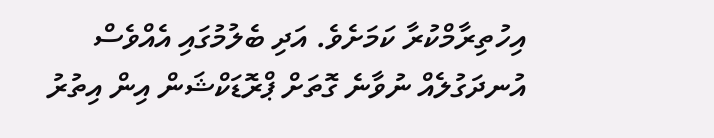އިހުތިރާމްކުރާ ކަމަށެވެ. އަދި ބެލުމުގައި އެއްވެސް އުނދަގުލެއް ނުވާނެ ގޮތަށް ޕްރޮޑަކްޝަން އިން އިތުރު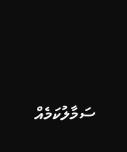ސަމާލުކަމެއް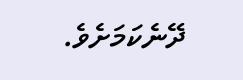ދޭނެކަމަށެވެ.